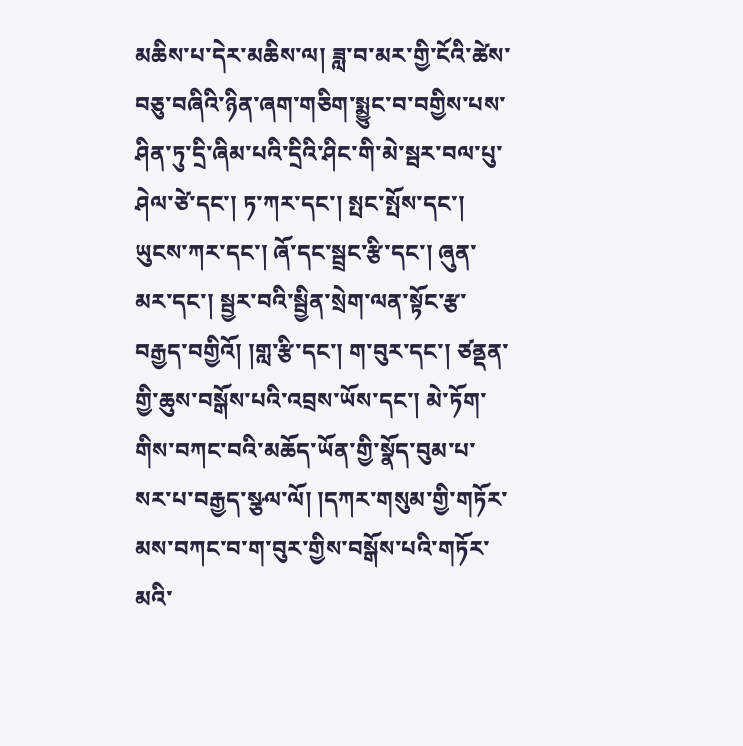མཆིས་པ་དེར་མཆིས་ལ། ཟླ་བ་མར་གྱི་ངོའི་ཚེས་བཅུ་བཞིའི་ཉིན་ཞག་གཅིག་སྨྱུང་བ་བགྱིས་པས་ཤིན་ཏུ་དྲི་ཞིམ་པའི་དྲིའི་ཤིང་གི་མེ་སྦར་བལ་པུ་ཤེལ་ཙེ་དང་། ཏ་ཀར་དང་། སྤང་སྤོས་དང་། ཡུངས་ཀར་དང་། ཞོ་དང་སྦྲང་རྩི་དང་། ཞུན་མར་དང་། སྦྱར་བའི་སྦྱིན་སྲེག་ལན་སྟོང་རྩ་བརྒྱད་བགྱིའོ། །གླ་རྩི་དང་། ག་བུར་དང་། ཙནྡན་གྱི་ཆུས་བསྒོས་པའི་འབྲས་ཡོས་དང་། མེ་ཏོག་གིས་བཀང་བའི་མཆོད་ཡོན་གྱི་སྣོད་བུམ་པ་སར་པ་བརྒྱད་སྩལ་ལོ། །དཀར་གསུམ་གྱི་གཏོར་མས་བཀང་བ་ག་བུར་གྱིས་བསྒོས་པའི་གཏོར་མའི་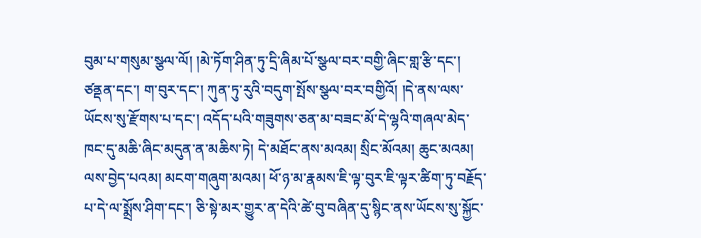བུམ་པ་གསུམ་སྩལ་ལོ། །མེ་ཏོག་ཤིན་ཏུ་དྲི་ཞིམ་པོ་སྩལ་བར་བགྱི་ཞིང་གླ་རྩི་དང་། ཙནྡན་དང་། ག་བུར་དང་། ཀུན་ཏུ་རུའི་བདུག་སྤོས་སྩལ་བར་བགྱིའོ། །དེ་ནས་ལས་ཡོངས་སུ་རྫོགས་པ་དང་། འདོད་པའི་གཟུགས་ཅན་མ་བཟང་མོ་དེ་ལྷའི་གཞལ་མེད་ཁང་དུ་མཆི་ཞིང་མདུན་ན་མཆིས་ཏེ། དེ་མཐོང་ནས་མའམ། སྲིང་མོའམ། ཆུང་མའམ། ལས་བྱེད་པའམ། མངག་གཞུག་མའམ། ཕོ་ཉ་མ་རྣམས་ཇི་ལྟ་བུར་ཇི་ལྟར་ཚིག་ཏུ་བརྗོད་པ་དེ་ལ་སྨྲོས་ཤིག་དང་། ཅི་སྟེ་མར་གྱུར་ན་དེའི་ཚེ་བུ་བཞིན་དུ་སྙིང་ནས་ཡོངས་སུ་སྐྱོང་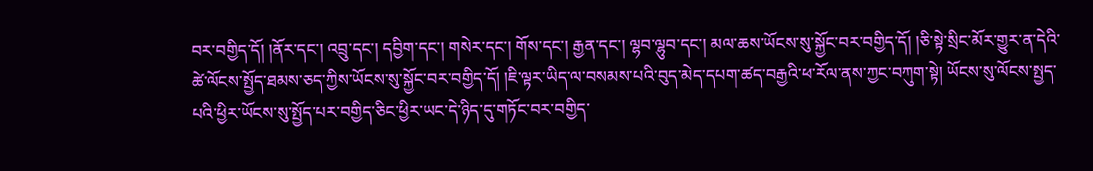བར་བགྱིད་དོ། །ནོར་དང་། འབྲུ་དང་། དབྱིག་དང་། གསེར་དང་། གོས་དང་། རྒྱན་དང་། ལྷབ་ལྷུབ་དང་། མལ་ཆས་ཡོངས་སུ་སྐྱོང་བར་བགྱིད་དོ། །ཅི་སྟེ་སྲིང་མོར་གྱུར་ན་དེའི་ཚེ་ལོངས་སྤྱོད་ཐམས་ཅད་ཀྱིས་ཡོངས་སུ་སྐྱོང་བར་བགྱིད་དོ། །ཇི་ལྟར་ཡིད་ལ་བསམས་པའི་བུད་མེད་དཔག་ཚད་བརྒྱའི་ཕ་རོལ་ནས་ཀྱང་བཀུག་སྟེ། ཡོངས་སུ་ལོངས་སྤྱད་པའི་ཕྱིར་ཡོངས་སུ་སྤྱོད་པར་བགྱིད་ཅིང་ཕྱིར་ཡང་དེ་ཉིད་དུ་གཏོང་བར་བགྱིད་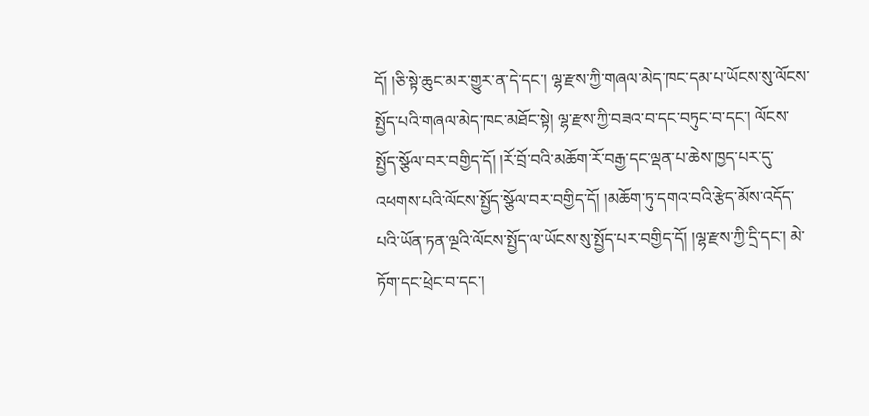དོ། །ཅི་སྟེ་ཆུང་མར་གྱུར་ན་དེ་དང་། ལྷ་རྫས་ཀྱི་གཞལ་མེད་ཁང་དམ་པ་ཡོངས་སུ་ལོངས་སྤྱོད་པའི་གཞལ་མེད་ཁང་མཐོང་སྟེ། ལྷ་རྫས་ཀྱི་བཟའ་བ་དང་བཏུང་བ་དང་། ལོངས་སྤྱོད་སྩོལ་བར་བགྱིད་དོ། །རོ་བྲོ་བའི་མཆོག་རོ་བརྒྱ་དང་ལྡན་པ་ཆེས་ཁྱད་པར་དུ་འཕགས་པའི་ལོངས་སྤྱོད་སྩོལ་བར་བགྱིད་དོ། །མཆོག་ཏུ་དགའ་བའི་རྩེད་མོས་འདོད་པའི་ཡོན་ཏན་ལྔའི་ལོངས་སྤྱོད་ལ་ཡོངས་སུ་སྤྱོད་པར་བགྱིད་དོ། །ལྷ་རྫས་ཀྱི་དྲི་དང་། མེ་ཏོག་དང་ཕྲེང་བ་དང་།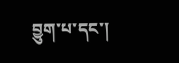བྱུག་པ་དང་།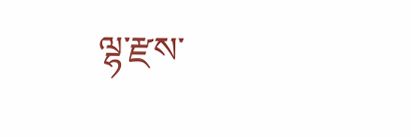ལྷ་རྫས་